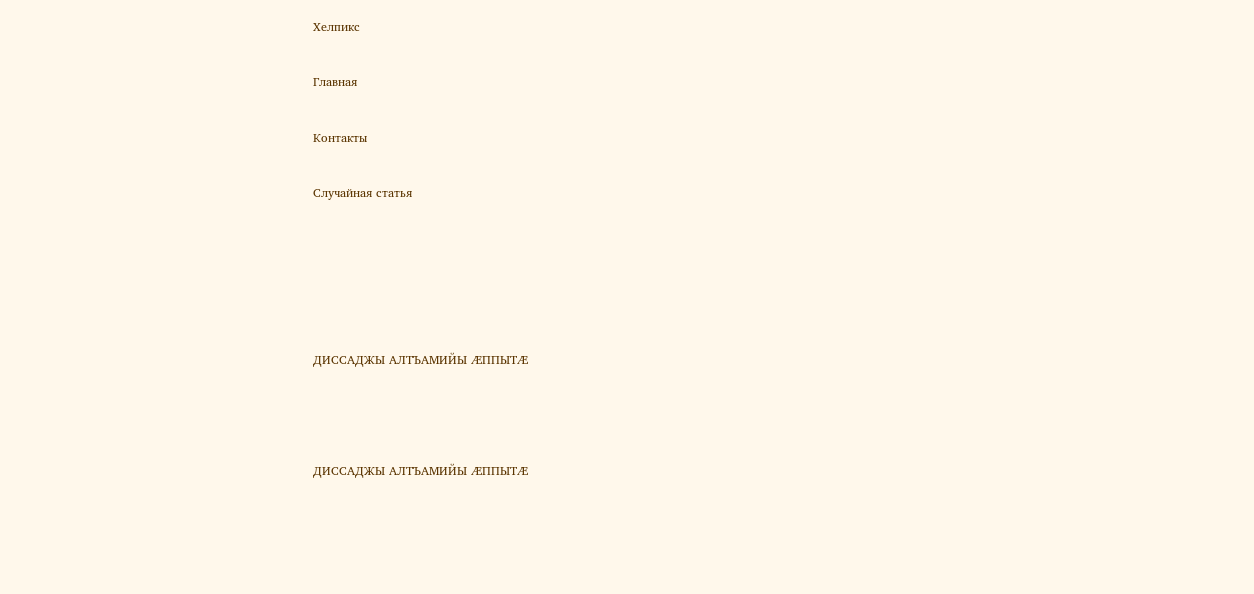Хелпикс

Главная

Контакты

Случайная статья





ДИССАДЖЫ АЛТЪАМИЙЫ ÆППЫТÆ



ДИССАДЖЫ АЛТЪАМИЙЫ ÆППЫТÆ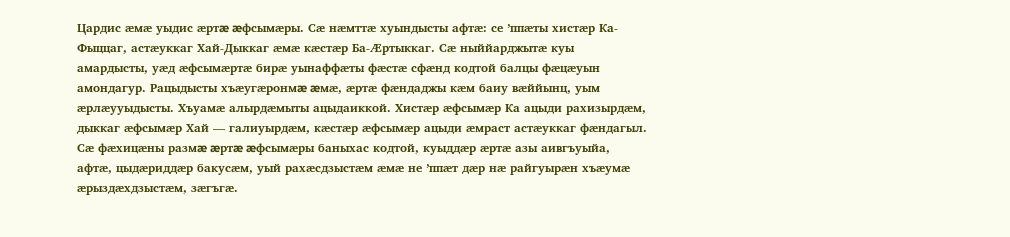Цардис æмæ уыдис æртæ æфсымæры. Сæ нæмттæ хуындысты афтæ: се ’ппæты хистæр Ка-Фыццаг, астæуккаг Хай-Дыккаг æмæ кæстæр Ба-Æртыккаг. Сæ ныййарджытæ куы амардысты, уæд æфсымæртæ бирæ уынаффæты фæстæ сфæнд кодтой балцы фæцæуын амондагур. Рацыдысты хъæугæронмæ æмæ, æртæ фæндаджы кæм баиу вæййынц, уым æрлæууыдысты. Хъуамæ алырдæмыты ацыдаиккой. Хистæр æфсымæр Ка ацыди рахизырдæм, дыккаг æфсымæр Хай — галиуырдæм, кæстæр æфсымæр ацыди æмраст астæуккаг фæндагыл. Сæ фæхицæны размæ æртæ æфсымæры баныхас кодтой, куыддæр æртæ азы аивгъуыйа, афтæ, цыдæриддæр бакусæм, уый рахæсдзыстæм æмæ не ’ппæт дæр нæ райгуырæн хъæумæ æрыздæхдзыстæм, зæгъгæ.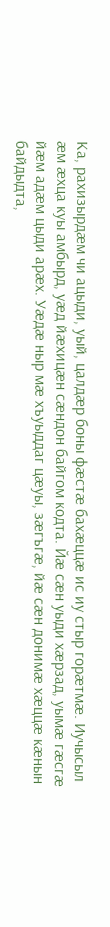Ка, рахизырдæм чи ацыди, уый, цалдæр боны фæстæ бахæццæ ис иу стыр горæтмæ. Иучысыл æм æхца куы амбырд, уæд йæхицæн сæндон байгом кодта. Йæ сæн уыди хæрзад, уымæ гæсгæ йæм адæм цыди арæх. Уæдæ ныр мæ хъуыддаг цæуы, зæгъгæ, йæ сæн донимæ хæццæ кæнын байдыдта,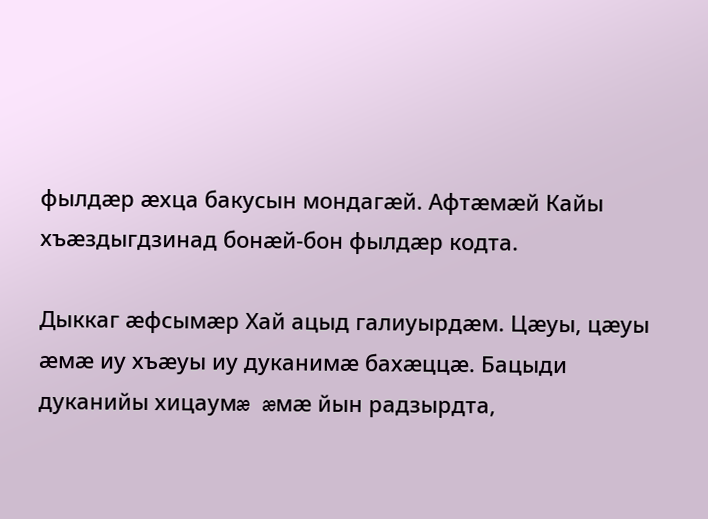фылдæр æхца бакусын мондагæй. Афтæмæй Кайы хъæздыгдзинад бонæй-бон фылдæр кодта.

Дыккаг æфсымæр Хай ацыд галиуырдæм. Цæуы, цæуы æмæ иу хъæуы иу дуканимæ бахæццæ. Бацыди дуканийы хицаумæ æмæ йын радзырдта,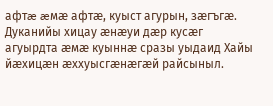афтæ æмæ афтæ, куыст агурын, зæгъгæ. Дуканийы хицау æнæуи дæр кусæг агуырдта æмæ куыннæ сразы уыдаид Хайы йæхицæн æххуысгæнæгæй райсыныл.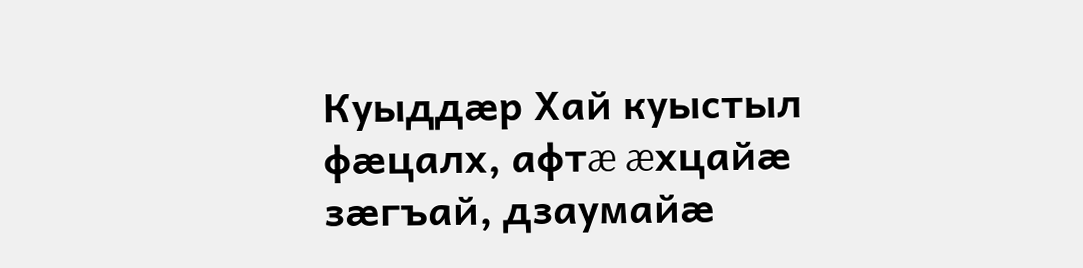Куыддæр Хай куыстыл фæцалх, афтæ æхцайæ зæгъай, дзаумайæ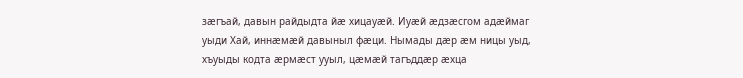зæгъай, давын райдыдта йæ хицауæй. Иуæй æдзæсгом адæймаг уыди Хай, иннæмæй давыныл фæци. Нымады дæр æм ницы уыд, хъуыды кодта æрмæст ууыл, цæмæй тагъддæр æхца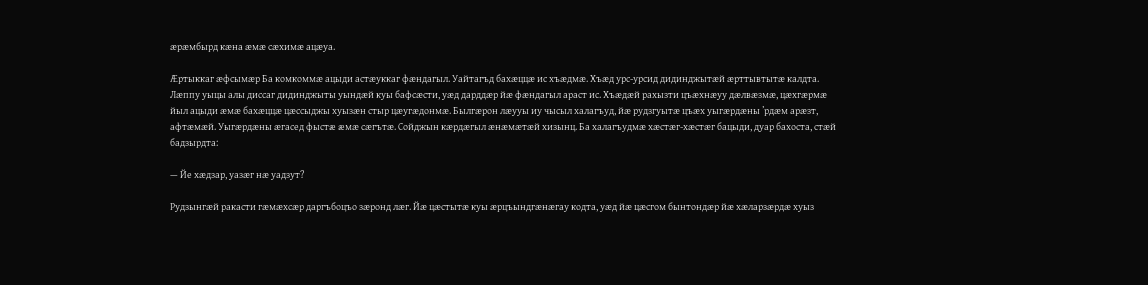æрæмбырд кæна æмæ сæхимæ ацæуа.

Æртыккаг æфсымæр Ба комкоммæ ацыди астæуккаг фæндагыл. Уайтагъд бахæццæ ис хъæдмæ. Хъæд урс-урсид дидинджытæй æрттывтытæ калдта. Лæппу уыцы алы диссаг дидинджыты уындæй куы бафсæсти, уæд дарддæр йæ фæндагыл араст ис. Хъæдæй рахызти цъæхнæуу дæлвæзмæ, цæхгæрмæ йыл ацыди æмæ бахæццæ цæссыджы хуызæн стыр цæугæдонмæ. Былгæрон лæууы иу чысыл халагъуд, йæ рудзгуытæ цъæх уыгæрдæны ’рдæм арæзт, афтæмæй. Уыгæрдæны æгасед фыстæ æмæ сæгътæ. Сойджын кæрдæгыл æнæмæтæй хизынц. Ба халагъудмæ хæстæг-хæстæг бацыди, дуар бахоста, стæй бадзырдта:

— Йе хæдзар, уазæг нæ уадзут?

Рудзынгæй ракасти гæмæхсæр даргъбоцъо зæронд лæг. Йæ цæстытæ куы æрцъындгæнæгау кодта, уæд йæ цæсгом бынтондæр йæ хæларзæрдæ хуыз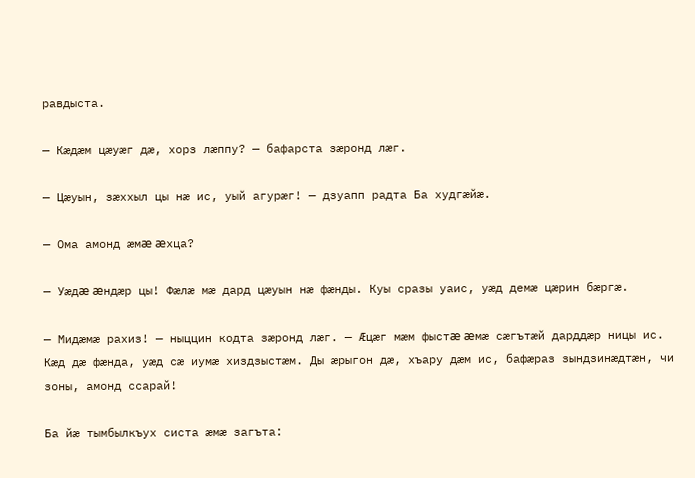равдыста.

— Кæдæм цæуæг дæ, хорз лæппу? — бафарста зæронд лæг.

— Цæуын, зæххыл цы нæ ис, уый агурæг! — дзуапп радта Ба худгæйæ.

— Ома амонд æмæ æхца?

— Уæдæ æндæр цы! Фæлæ мæ дард цæуын нæ фæнды. Куы сразы уаис, уæд демæ цæрин бæргæ.

— Мидæмæ рахиз! — ныццин кодта зæронд лæг. — Æцæг мæм фыстæ æмæ сæгътæй дарддæр ницы ис. Кæд дæ фæнда, уæд сæ иумæ хиздзыстæм. Ды æрыгон дæ, хъару дæм ис, бафæраз зындзинæдтæн, чи зоны, амонд ссарай!

Ба йæ тымбылкъух систа æмæ загъта: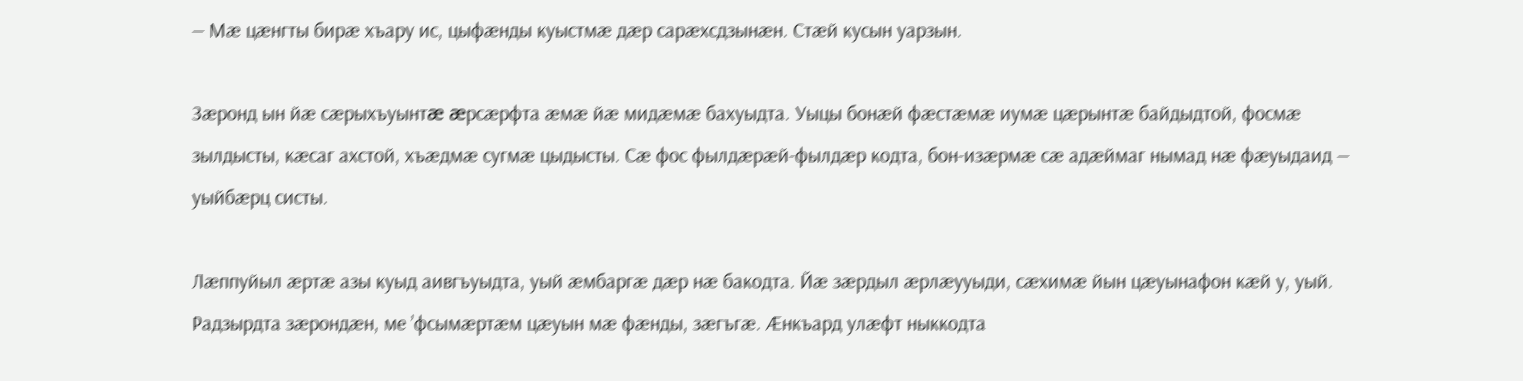— Мæ цæнгты бирæ хъару ис, цыфæнды куыстмæ дæр сарæхсдзынæн. Стæй кусын уарзын.

Зæронд ын йæ сæрыхъуынтæ æрсæрфта æмæ йæ мидæмæ бахуыдта. Уыцы бонæй фæстæмæ иумæ цæрынтæ байдыдтой, фосмæ зылдысты, кæсаг ахстой, хъæдмæ сугмæ цыдысты. Сæ фос фылдæрæй-фылдæр кодта, бон-изæрмæ сæ адæймаг нымад нæ фæуыдаид — уыйбæрц систы.

Лæппуйыл æртæ азы куыд аивгъуыдта, уый æмбаргæ дæр нæ бакодта. Йæ зæрдыл æрлæууыди, сæхимæ йын цæуынафон кæй у, уый. Радзырдта зæрондæн, ме ’фсымæртæм цæуын мæ фæнды, зæгъгæ. Æнкъард улæфт ныккодта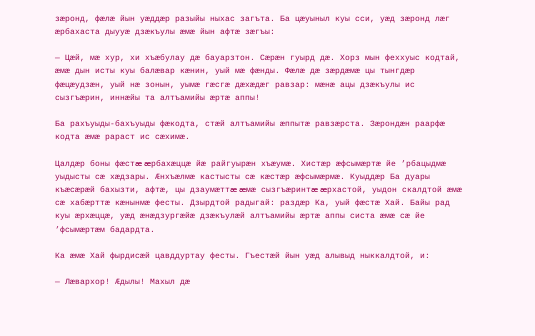зæронд, фæлæ йын уæддæр разыйы ныхас загъта. Ба цæуыныл куы сси, уæд зæронд лæг æрбахаста дыууæ дзæкъулы æмæ йын афтæ зæгъы:

— Цæй, мæ хур, хи хъæбулау дæ бауарзтон. Сæрæн гуырд дæ. Хорз мын феххуыс кодтай, æмæ дын исты куы балæвар кæнин, уый мæ фæнды. Фæлæ дæ зæрдæмæ цы тынгдæр фæцæудзæн, уый нæ зонын, уымæ гæсгæ дæхæдæг равзар: мæнæ ацы дзæкъулы ис сызгъæрин, иннæйы та алтъамийы æртæ аппы!

Ба рахъуыды-бахъуыды фæкодта, стæй алтъамийы æппытæ равзæрста. Зæрондæн раарфæ кодта æмæ рараст ис сæхимæ.

Цалдæр боны фæстæ æрбахæццæ йæ райгуырæн хъæумæ. Хистæр æфсымæртæ йе ’рбацыдмæ уыдысты сæ хæдзары. Æнхъæлмæ кастысты сæ кæстæр æфсымæрмæ. Куыддæр Ба дуары къæсæрæй бахызти, афтæ, цы дзаумæттæ æмæ сызгъæринтæ æрхастой, уыдон скалдтой æмæ сæ хабæрттæ кæнынмæ фесты. Дзырдтой радыгай: раздæр Ка, уый фæстæ Хай. Байы рад куы æрхæццæ, уæд æнæдзургæйæ дзæкъулæй алтъамийы æртæ аппы систа æмæ сæ йе ’фсымæртæм бадардта.

Ка æмæ Хай фырдисæй цавддуртау фесты. Гъестæй йын уæд алывыд ныккалдтой, и:

— Лæвархор! Æдылы! Махыл дæ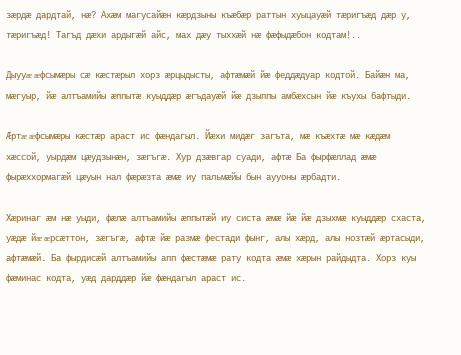зæрдæ дардтай, нæ? Ахæм магусайæн кæрдзыны къæбæр раттын хуыцауæй тæригъæд дæр у, тæригъæд! Тагъд дæхи ардыгæй айс, мах дæу тыххæй нæ фæфыдæбон кодтам!..

Дыууæ æфсымæры сæ кæстæрыл хорз æрцыдысты, афтæмæй йæ феддæдуар кодтой. Байæн ма, мæгуыр, йæ алтъамийы æппытæ куыддæр æгъдауæй йæ дзыппы амбæхсын йæ къухы бафтыди.

Æртæ æфсымæры кæстæр араст ис фæндагыл. Йæхи мидæг загъта, мæ къæхтæ мæ кæдæм хæссой, уырдæм цæудзынæн, зæгъгæ. Хур дзæвгар суади, афтæ Ба фырфæллад æмæ фырæххормагæй цæуын нал фæрæзта æмæ иу пальмæйы бын аууоны æрбадти.

Хæринаг æм нæ уыди, фæлæ алтъамийы æппытæй иу систа æмæ йæ йæ дзыхмæ куыддæр схаста, уæдæ йæ æрсæттон, зæгъгæ, афтæ йæ размæ фестади фынг, алы хæрд, алы нозтæй æртасыди, афтæмæй. Ба фырдисæй алтъамийы апп фæстæмæ рату кодта æмæ хæрын райдыдта. Хорз куы фæминас кодта, уæд дарддæр йæ фæндагыл араст ис.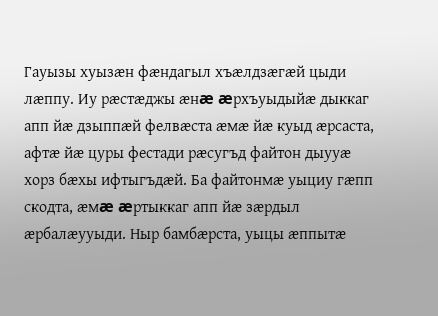Гауызы хуызæн фæндагыл хъæлдзæгæй цыди лæппу. Иу рæстæджы æнæ æрхъуыдыйæ дыккаг апп йæ дзыппæй фелвæста æмæ йæ куыд æрсаста, афтæ йæ цуры фестади рæсугъд файтон дыууæ хорз бæхы ифтыгъдæй. Ба файтонмæ уыциу гæпп скодта, æмæ æртыккаг апп йæ зæрдыл æрбалæууыди. Ныр бамбæрста, уыцы æппытæ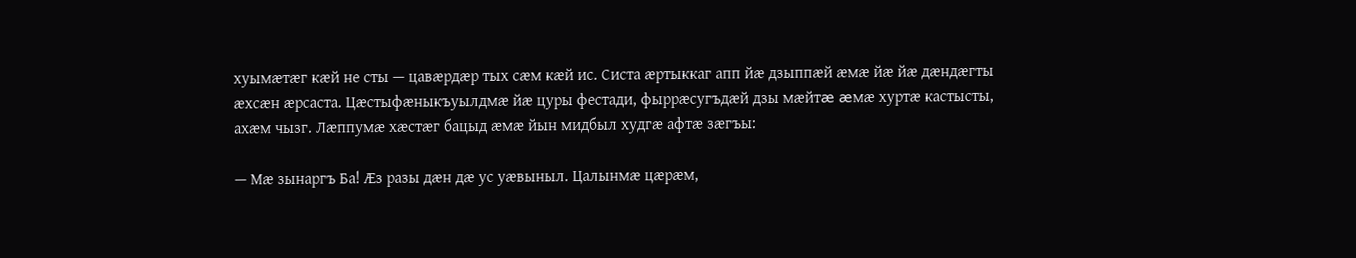хуымæтæг кæй не сты — цавæрдæр тых сæм кæй ис. Систа æртыккаг апп йæ дзыппæй æмæ йæ йæ дæндæгты æхсæн æрсаста. Цæстыфæныкъуылдмæ йæ цуры фестади, фыррæсугъдæй дзы мæйтæ æмæ хуртæ кастысты, ахæм чызг. Лæппумæ хæстæг бацыд æмæ йын мидбыл худгæ афтæ зæгъы:

— Мæ зынаргъ Ба! Æз разы дæн дæ ус уæвыныл. Цалынмæ цæрæм,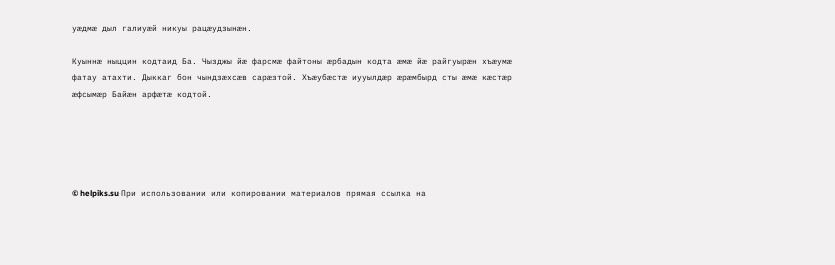уæдмæ дыл галиуæй никуы рацæудзынæн.

Куыннæ ныццин кодтаид Ба. Чызджы йæ фарсмæ файтоны æрбадын кодта æмæ йæ райгуырæн хъæумæ фатау атахти. Дыккаг бон чындзæхсæв сарæзтой. Хъæубæстæ иууылдæр æрæмбырд сты æмæ кæстæр æфсымæр Байæн арфæтæ кодтой.





© helpiks.su При использовании или копировании материалов прямая ссылка на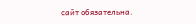сайт обязательна.